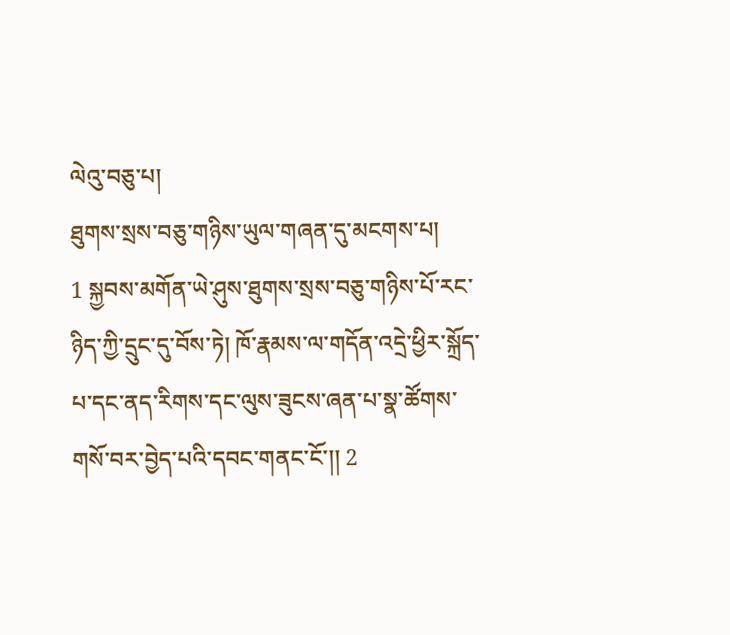ལེའུ་བཅུ་པ།
ཐུགས་སྲས་བཅུ་གཉིས་ཡུལ་གཞན་དུ་མངགས་པ།
1 སྐྱབས་མགོན་ཡེ་ཤུས་ཐུགས་སྲས་བཅུ་གཉིས་པོ་རང་ཉིད་ཀྱི་དྲུང་དུ་བོས་ཏེ། ཁོ་རྣམས་ལ་གདོན་འདྲེ་ཕྱིར་སྐྲོད་པ་དང་ནད་རིགས་དང་ལུས་ཟུངས་ཞན་པ་སྣ་ཚོགས་གསོ་བར་བྱེད་པའི་དབང་གནང་ངོ་།། 2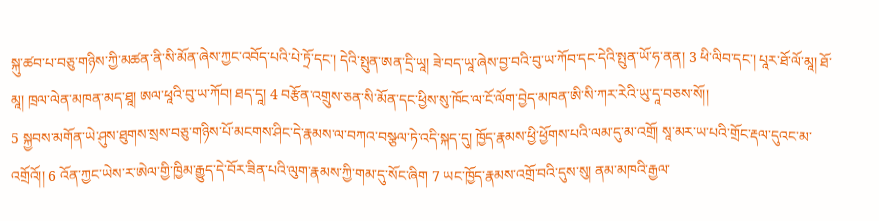སྐུ་ཚབ་པ་བཅུ་གཉིས་ཀྱི་མཚན་ནི་སི་མོན་ཞེས་ཀྱང་འབོད་པའི་པེ་ཏྲོ་དང་། དེའི་སྤུན་ཨན་དྲི་ཡཱ། ཟེ་བད་ཡཱ་ཞེས་བྱ་བའི་བུ་ཡ་ཀོབ་དང་དེའི་སྤུན་ཡོ་ཧ་ནན། 3 ཕི་ལིབ་དང་། པཱར་ཐོ་ལོ་མཱ། ཐོ་མཱ། ཁྲལ་ལེན་མཁན་མད་ཐཱ། ཨལ་ཕཱའི་བུ་ཡ་ཀོབ། ཐད་དཱ། 4 བརྩོན་འགྲུས་ཅན་སི་མོན་དང་ཕྱིས་སུ་ཁོང་ལ་ངོ་ལོག་བྱེད་མཁན་ཨི་སི་ཀར་རེའི་ཡུ་དཱ་བཅས་སོ།།
5 སྐྱབས་མགོན་ཡེ་ཤུས་ཐུགས་སྲས་བཅུ་གཉིས་པོ་མངགས་ཤིང་དེ་རྣམས་ལ་བཀའ་བསྩལ་ཏེ་འདི་སྐད་དུ། ཁྱོད་རྣམས་ཕྱི་ཕྱོགས་པའི་ལམ་དུ་མ་འགྲོ། སཱ་མར་ཡ་པའི་གྲོང་རྡལ་དུའང་མ་འགྲོའོ།། 6 འོན་ཀྱང་ཡེས་ར་ཨེལ་གྱི་ཁྱིམ་རྒྱུད་དེ་བོར་ཟིན་པའི་ལུག་རྣམས་ཀྱི་གམ་དུ་སོང་ཞིག 7 ཡང་ཁྱོད་རྣམས་འགྲོ་བའི་དུས་སུ། ནམ་མཁའི་རྒྱལ་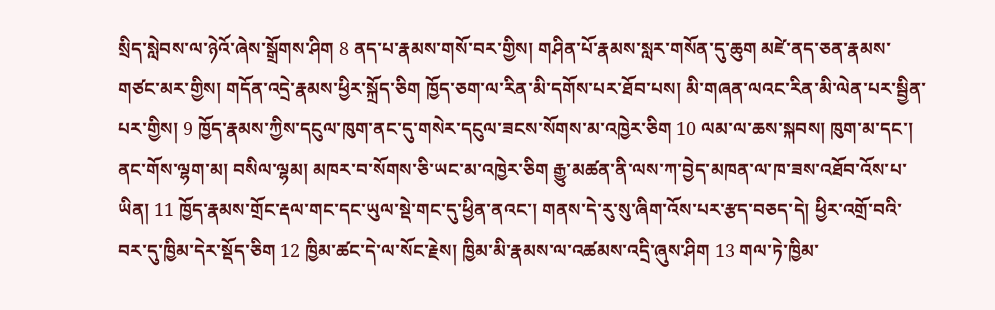སྲིད་སླེབས་ལ་ཉེའོ་ཞེས་སྒྲོགས་ཤིག 8 ནད་པ་རྣམས་གསོ་བར་གྱིས། གཤིན་པོ་རྣམས་སླར་གསོན་དུ་ཆུག མཛེ་ནད་ཅན་རྣམས་གཙང་མར་གྱིས། གདོན་འདྲེ་རྣམས་ཕྱིར་སྐྲོད་ཅིག ཁྱོད་ཅག་ལ་རིན་མི་དགོས་པར་ཐོབ་པས། མི་གཞན་ལའང་རིན་མི་ལེན་པར་སྦྱིན་པར་གྱིས། 9 ཁྱོད་རྣམས་ཀྱིས་དངུལ་ཁུག་ནང་དུ་གསེར་དངུལ་ཟངས་སོགས་མ་འཁྱེར་ཅིག 10 ལམ་ལ་ཆས་སྐབས། ཁུག་མ་དང་། ནང་གོས་ལྷག་མ། བསིལ་ལྷམ། མཁར་བ་སོགས་ཅི་ཡང་མ་འཁྱེར་ཅིག རྒྱུ་མཚན་ནི་ལས་ཀ་བྱེད་མཁན་ལ་ཁ་ཟས་འཐོབ་འོས་པ་ཡིན། 11 ཁྱོད་རྣམས་གྲོང་རྡལ་གང་དང་ཡུལ་སྡེ་གང་དུ་ཕྱིན་ནའང་། གནས་དེ་རུ་སུ་ཞིག་འོས་པར་རྩད་བཅད་དེ། ཕྱིར་འགྲོ་བའི་བར་དུ་ཁྱིམ་དེར་སྡོད་ཅིག 12 ཁྱིམ་ཚང་དེ་ལ་སོང་རྗེས། ཁྱིམ་མི་རྣམས་ལ་འཚམས་འདྲི་ཞུས་ཤིག 13 གལ་ཏེ་ཁྱིམ་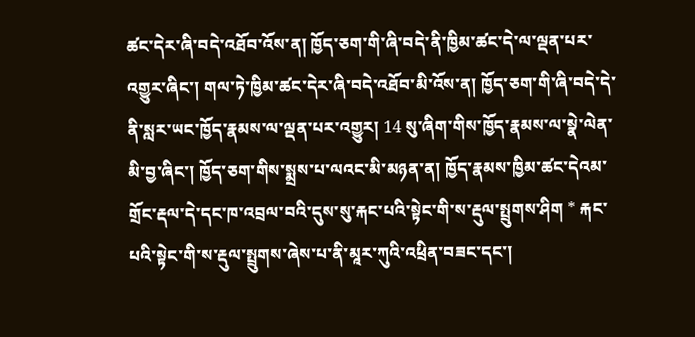ཚང་དེར་ཞི་བདེ་འཐོབ་འོས་ན། ཁྱོད་ཅག་གི་ཞི་བདེ་ནི་ཁྱིམ་ཚང་དེ་ལ་ལྡན་པར་འགྱུར་ཞིང་། གལ་ཏེ་ཁྱིམ་ཚང་དེར་ཞི་བདེ་འཐོབ་མི་འོས་ན། ཁྱོད་ཅག་གི་ཞི་བདེ་དེ་ནི་སླར་ཡང་ཁྱོད་རྣམས་ལ་ལྡན་པར་འགྱུར། 14 སུ་ཞིག་གིས་ཁྱོད་རྣམས་ལ་སྣེ་ལེན་མི་བྱ་ཞིང་། ཁྱོད་ཅག་གིས་སྨྲས་པ་ལའང་མི་མཉན་ན། ཁྱོད་རྣམས་ཁྱིམ་ཚང་དེའམ་གྲོང་རྡལ་དེ་དང་ཁ་འབྲལ་བའི་དུས་སུ་རྐང་པའི་སྟེང་གི་ས་རྡུལ་སྤྲུགས་ཤིག * རྐང་པའི་སྟེང་གི་ས་རྡུལ་སྤྲུགས་ཞེས་པ་ནི་མཱར་ཀུའི་འཕྲིན་བཟང་དང་།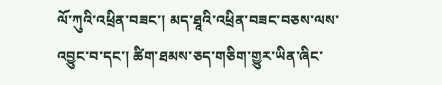ལོ་ཀུའི་འཕྲིན་བཟང་། མད་ཐཱའི་འཕྲིན་བཟང་བཅས་ལས་འབྱུང་བ་དང་། ཚིག་ཐམས་ཅད་གཅིག་གྱུར་ཡིན་ཞིང་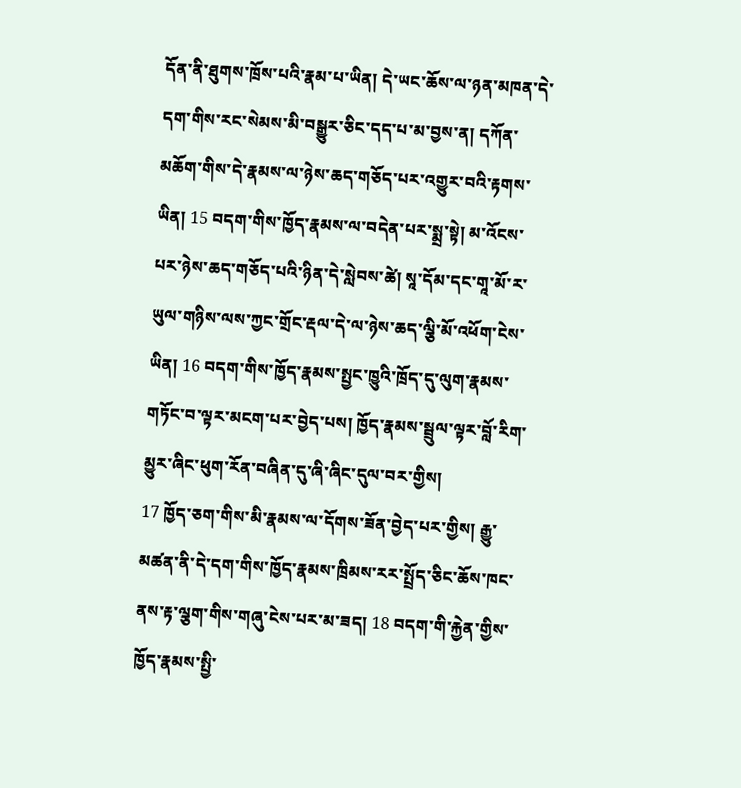དོན་ནི་ཐུགས་ཁྲོས་པའི་རྣམ་པ་ཡིན། དེ་ཡང་ཆོས་ལ་ཉན་མཁན་དེ་དག་གིས་རང་སེམས་མི་བསྒྱུར་ཅིང་དད་པ་མ་བྱས་ན། དཀོན་མཆོག་གིས་དེ་རྣམས་ལ་ཉེས་ཆད་གཅོད་པར་འགྱུར་བའི་རྟགས་ཡིན། 15 བདག་གིས་ཁྱོད་རྣམས་ལ་བདེན་པར་སྨྲ་སྟེ། མ་འོངས་པར་ཉེས་ཆད་གཅོད་པའི་ཉིན་དེ་སླེབས་ཚེ། སཱ་དོམ་དང་གཱ་མོ་ར་ཡུལ་གཉིས་ལས་ཀྱང་གྲོང་རྡལ་དེ་ལ་ཉེས་ཆད་ལྕི་མོ་འཕོག་ངེས་ཡིན། 16 བདག་གིས་ཁྱོད་རྣམས་སྤྱང་ཁྱུའི་ཁྲོད་དུ་ལུག་རྣམས་གཏོང་བ་ལྟར་མངག་པར་བྱེད་པས། ཁྱོད་རྣམས་སྦྲུལ་ལྟར་བློ་རིག་མྱུར་ཞིང་ཕུག་རོན་བཞིན་དུ་ཞི་ཞིང་དུལ་བར་གྱིས།
17 ཁྱོད་ཅག་གིས་མི་རྣམས་ལ་དོགས་ཟོན་བྱེད་པར་གྱིས། རྒྱུ་མཚན་ནི་དེ་དག་གིས་ཁྱོད་རྣམས་ཁྲིམས་རར་སྤྲོད་ཅིང་ཆོས་ཁང་ནས་རྟ་ལྕག་གིས་གཞུ་ངེས་པར་མ་ཟད། 18 བདག་གི་རྐྱེན་གྱིས་ཁྱོད་རྣམས་སྤྱི་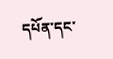དཔོན་དང་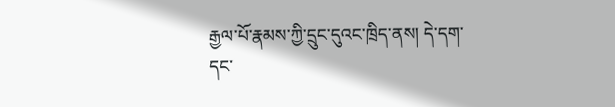རྒྱལ་པོ་རྣམས་ཀྱི་དྲུང་དུའང་ཁྲིད་ནས། དེ་དག་དང་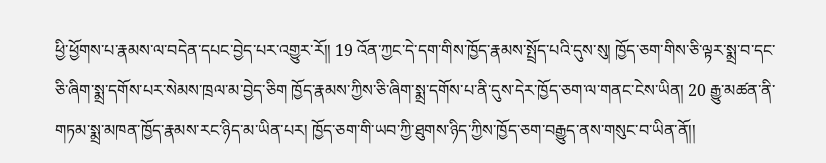ཕྱི་ཕྱོགས་པ་རྣམས་ལ་བདེན་དཔང་བྱེད་པར་འགྱུར་རོ།། 19 འོན་ཀྱང་དེ་དག་གིས་ཁྱོད་རྣམས་སྤྲོད་པའི་དུས་སུ། ཁྱོད་ཅག་གིས་ཅི་ལྟར་སྨྲ་བ་དང་ཅི་ཞིག་སྨྲ་དགོས་པར་སེམས་ཁྲལ་མ་བྱེད་ཅིག ཁྱོད་རྣམས་ཀྱིས་ཅི་ཞིག་སྨྲ་དགོས་པ་ནི་དུས་དེར་ཁྱོད་ཅག་ལ་གནང་ངེས་ཡིན། 20 རྒྱུ་མཚན་ནི་གཏམ་སྨྲ་མཁན་ཁྱོད་རྣམས་རང་ཉིད་མ་ཡིན་པར། ཁྱོད་ཅག་གི་ཡབ་ཀྱི་ཐུགས་ཉིད་ཀྱིས་ཁྱོད་ཅག་བརྒྱུད་ནས་གསུང་བ་ཡིན་ནོ།།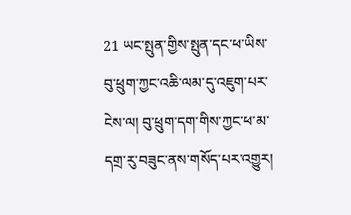21 ཡང་སྤུན་གྱིས་སྤུན་དང་ཕ་ཡིས་བུ་ཕྲུག་ཀྱང་འཆི་ལམ་དུ་འཇུག་པར་ངེས་ལ། བུ་ཕྲུག་དག་གིས་ཀྱང་ཕ་མ་དགྲ་རུ་བཟུང་ནས་གསོད་པར་འགྱུར།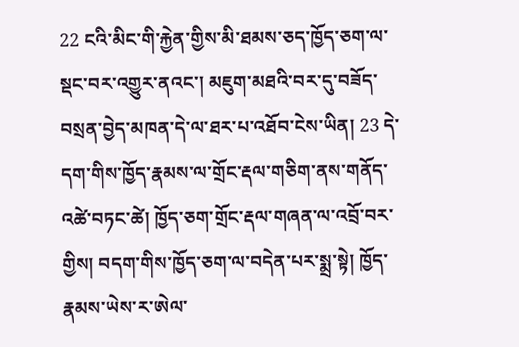22 ངའི་མིང་གི་རྐྱེན་གྱིས་མི་ཐམས་ཅད་ཁྱོད་ཅག་ལ་སྡང་བར་འགྱུར་ནའང་། མཇུག་མཐའི་བར་དུ་བཟོད་བསྲན་བྱེད་མཁན་དེ་ལ་ཐར་པ་འཐོབ་ངེས་ཡིན། 23 དེ་དག་གིས་ཁྱོད་རྣམས་ལ་གྲོང་རྡལ་གཅིག་ནས་གནོད་འཚེ་བཏང་ཚེ། ཁྱོད་ཅག་གྲོང་རྡལ་གཞན་ལ་འབྲོ་བར་གྱིས། བདག་གིས་ཁྱོད་ཅག་ལ་བདེན་པར་སྨྲ་སྟེ། ཁྱོད་རྣམས་ཡེས་ར་ཨེལ་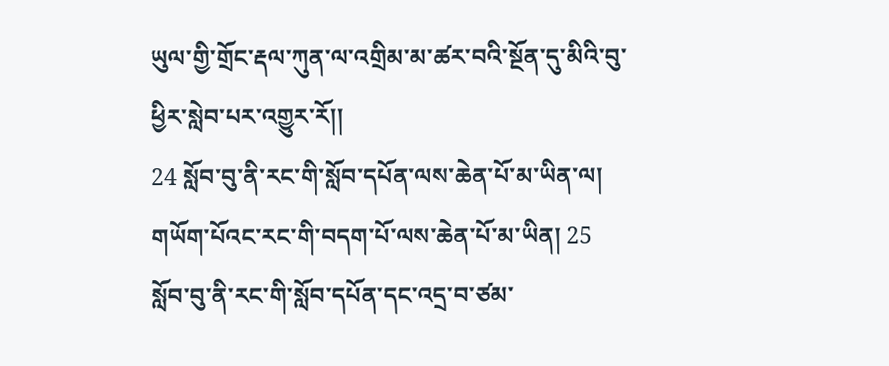ཡུལ་གྱི་གྲོང་རྡལ་ཀུན་ལ་འགྲིམ་མ་ཚར་བའི་སྔོན་དུ་མིའི་བུ་ཕྱིར་སླེབ་པར་འགྱུར་རོ།།
24 སློབ་བུ་ནི་རང་གི་སློབ་དཔོན་ལས་ཆེན་པོ་མ་ཡིན་ལ། གཡོག་པོའང་རང་གི་བདག་པོ་ལས་ཆེན་པོ་མ་ཡིན། 25 སློབ་བུ་ནི་རང་གི་སློབ་དཔོན་དང་འདྲ་བ་ཙམ་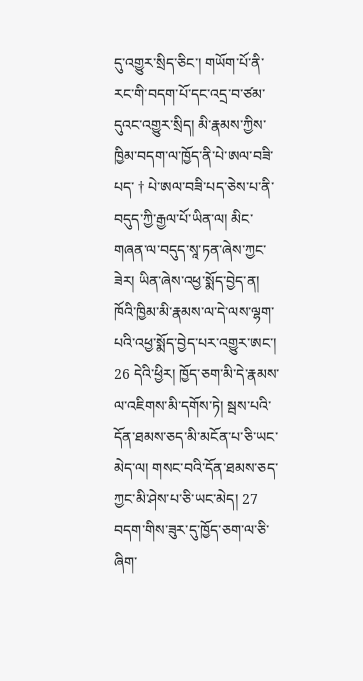དུ་འགྱུར་སྲིད་ཅིང་། གཡོག་པོ་ནི་རང་གི་བདག་པོ་དང་འདྲ་བ་ཙམ་དུའང་འགྱུར་སྲིད། མི་རྣམས་ཀྱིས་ཁྱིམ་བདག་ལ་ཁྱོད་ནི་པེ་ཨལ་བཟི་པད་ † པེ་ཨལ་བཟི་པད་ཅེས་པ་ནི་བདུད་ཀྱི་རྒྱལ་པོ་ཡིན་ལ། མིང་གཞན་ལ་བདུད་སཱ་ཏན་ཞེས་ཀྱང་ཟེར། ཡིན་ཞེས་འཕྱ་སྨོད་བྱེད་ན། ཁོའི་ཁྱིམ་མི་རྣམས་ལ་དེ་ལས་ལྷག་པའི་འཕྱ་སྨོད་བྱེད་པར་འགྱུར་ཨང་།
26 དེའི་ཕྱིར། ཁྱོད་ཅག་མི་དེ་རྣམས་ལ་འཇིགས་མི་དགོས་ཏེ། སྦས་པའི་དོན་ཐམས་ཅད་མི་མངོན་པ་ཅི་ཡང་མེད་ལ། གསང་བའི་དོན་ཐམས་ཅད་ཀྱང་མི་ཤེས་པ་ཅི་ཡང་མེད། 27 བདག་གིས་ཟུར་དུ་ཁྱོད་ཅག་ལ་ཅི་ཞིག་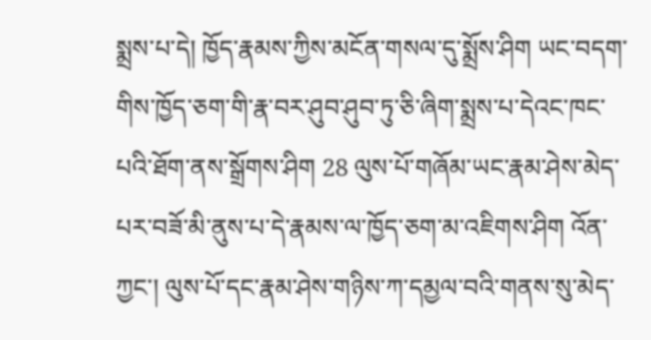སྨྲས་པ་དེ། ཁྱོད་རྣམས་ཀྱིས་མངོན་གསལ་དུ་སྨྲོས་ཤིག ཡང་བདག་གིས་ཁྱོད་ཅག་གི་རྣ་བར་ཤུབ་ཤུབ་ཏུ་ཅི་ཞིག་སྨྲས་པ་དེའང་ཁང་པའི་ཐོག་ནས་སྒྲོགས་ཤིག 28 ལུས་པོ་གཞོམ་ཡང་རྣམ་ཤེས་མེད་པར་བཟོ་མི་ནུས་པ་དེ་རྣམས་ལ་ཁྱོད་ཅག་མ་འཇིགས་ཤིག འོན་ཀྱང་། ལུས་པོ་དང་རྣམ་ཤེས་གཉིས་ཀ་དམྱལ་བའི་གནས་སུ་མེད་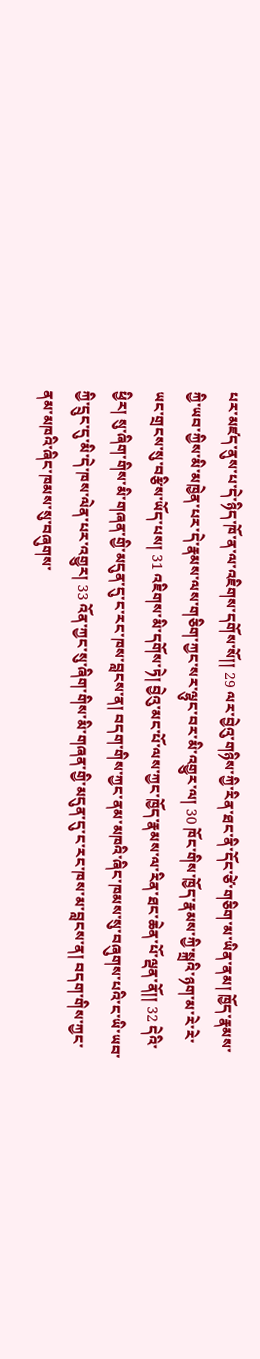པར་མཛད་ནུས་པ་དེ་ཉིད་ཁོ་ན་ལ་འཇིགས་དགོས་སོ།། 29 ལར་བྱེའུ་གཉིས་ཀྱི་རིན་ཐང་ནི་དོང་ཙེ་གཅིག་མ་ཡིན་ནམ། ཁྱོད་རྣམས་ཀྱི་ཡབ་ཀྱིས་མི་མཁྱེན་པར་དེ་རྣམས་ལས་གཅིག་ཀྱང་སར་ལྷུང་བར་མི་འགྱུར་ལ། 30 ཁོང་གིས་ཁྱོད་རྣམས་ཀྱི་སྐྲའི་ཉག་མ་རེ་རེ་ཡང་གྲངས་སུ་བརྩིས་ཡོད་པས། 31 འཇིགས་མི་དགོས་ཏེ། བྱེའུ་མང་པོ་ལས་ཀྱང་ཁྱོད་རྣམས་ལ་རིན་ཐང་ཆེན་པོ་ལྡན་ནོ།། 32 དེའི་ཕྱིར། སུ་ཞིག་གིས་མི་གཞན་གྱི་མདུན་དུ་ང་རང་ཁས་བླངས་ན། བདག་གིས་ཀྱང་ནམ་མཁའི་ཞིང་ཁམས་སུ་བཞུགས་པའི་ང་ཡི་ཡབ་ཀྱི་དྲུང་དུ་མི་དེ་ཁས་ལེན་པར་འགྱུར། 33 འོན་ཀྱང་སུ་ཞིག་གིས་མི་གཞན་གྱི་མདུན་དུ་ང་རང་ཁས་མ་བླངས་ན། བདག་གིས་ཀྱང་ནམ་མཁའི་ཞིང་ཁམས་སུ་བཞུགས་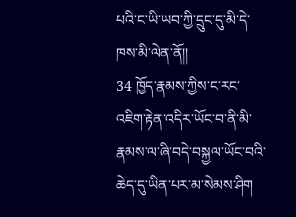པའི་ང་ཡི་ཡབ་ཀྱི་དྲུང་དུ་མི་དེ་ཁས་མི་ལེན་ནོ།།
34 ཁྱོད་རྣམས་ཀྱིས་ང་རང་འཇིག་རྟེན་འདིར་ཡོང་བ་ནི་མི་རྣམས་ལ་ཞི་བདེ་བསྐྱལ་ཡོང་བའི་ཆེད་དུ་ཡིན་པར་མ་སེམས་ཤིག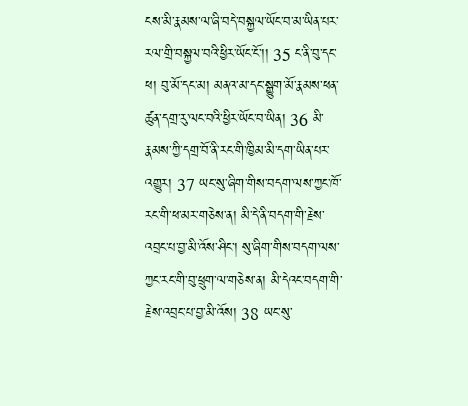ངས་མི་རྣམས་ལ་ཞི་བདེ་བསྐྱལ་ཡོང་བ་མ་ཡིན་པར་རལ་གྲི་བསྐྱལ་བའི་ཕྱིར་ཡོང་ངོ་།། 35 ང་ནི་བུ་དང་ཕ། བུ་མོ་དང་མ། མནའ་མ་དང་སྒྱུག་མོ་རྣམས་ཕན་ཚུན་དགྲ་རུ་ལང་བའི་ཕྱིར་ཡོང་བ་ཡིན། 36 མི་རྣམས་ཀྱི་དགྲ་བོ་ནི་རང་གི་ཁྱིམ་མི་དག་ཡིན་པར་འགྱུར། 37 ཡང་སུ་ཞིག་གིས་བདག་ལས་ཀྱང་ཁོ་རང་གི་ཕ་མར་གཅེས་ན། མི་དེ་ནི་བདག་གི་རྗེས་འབྲང་པ་བྱ་མི་འོས་ཤིང་། སུ་ཞིག་གིས་བདག་ལས་ཀྱང་རང་གི་བུ་ཕྲུག་ལ་གཅེས་ན། མི་དེའང་བདག་གི་རྗེས་འབྲང་པ་བྱ་མི་འོས། 38 ཡང་སུ་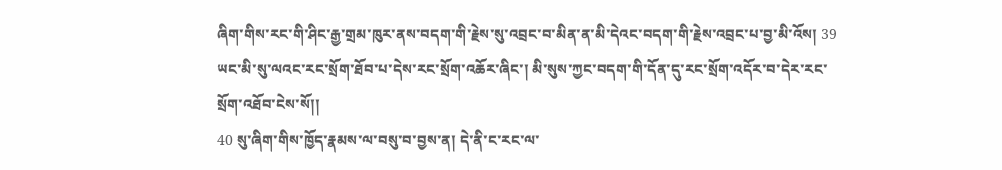ཞིག་གིས་རང་གི་ཤིང་རྒྱ་གྲམ་ཁུར་ནས་བདག་གི་རྗེས་སུ་འབྲང་བ་མིན་ན་མི་དེའང་བདག་གི་རྗེས་འབྲང་པ་བྱ་མི་འོས། 39 ཡང་མི་སུ་ལའང་རང་སྲོག་ཐོབ་པ་དེས་རང་སྲོག་འཆོར་ཞིང་། མི་སུས་ཀྱང་བདག་གི་དོན་དུ་རང་སྲོག་འདོར་བ་དེར་རང་སྲོག་འཐོབ་ངེས་སོ།།
40 སུ་ཞིག་གིས་ཁྱོད་རྣམས་ལ་བསུ་བ་བྱས་ན། དེ་ནི་ང་རང་ལ་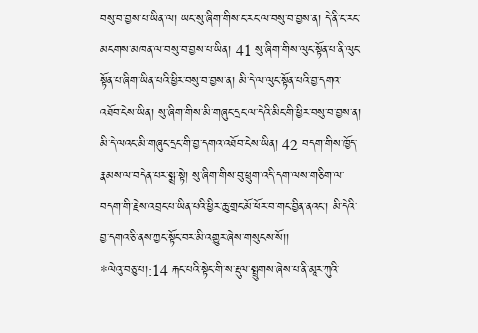བསུ་བ་བྱས་པ་ཡིན་ལ། ཡང་སུ་ཞིག་གིས་ང་རང་ལ་བསུ་བ་བྱས་ན། དེ་ནི་ང་རང་མངགས་མཁན་ལ་བསུ་བ་བྱས་པ་ཡིན། 41 སུ་ཞིག་གིས་ལུང་སྟོན་པ་ནི་ལུང་སྟོན་པ་ཞིག་ཡིན་པའི་ཕྱིར་བསུ་བ་བྱས་ན། མི་དེ་ལ་ལུང་སྟོན་པའི་བྱ་དགའ་འཐོབ་ངེས་ཡིན། སུ་ཞིག་གིས་མི་གཞུང་དྲང་ལ་དེའི་མིང་གི་ཕྱིར་བསུ་བ་བྱས་ན། མི་དེ་ལའང་མི་གཞུང་དྲང་གི་བྱ་དགའ་འཐོབ་ངེས་ཡིན། 42 བདག་གིས་ཁྱོད་རྣམས་ལ་བདེན་པར་སྨྲ་སྟེ། སུ་ཞིག་གིས་བུ་ཕྲུག་འདི་དག་ལས་གཅིག་ལ་བདག་གི་རྗེས་འབྲང་པ་ཡིན་པའི་ཕྱིར་ཆུ་གྲང་མོ་ཕོར་བ་གང་བྱིན་ནའང་། མི་དེའི་བྱ་དགའ་ཅི་ནས་ཀྱང་སྟོང་བར་མི་འགྱུར་ཞེས་གསུངས་སོ།།
*ལེའུ་བཅུ་པ།:14 རྐང་པའི་སྟེང་གི་ས་རྡུལ་སྤྲུགས་ཞེས་པ་ནི་མཱར་ཀུའི་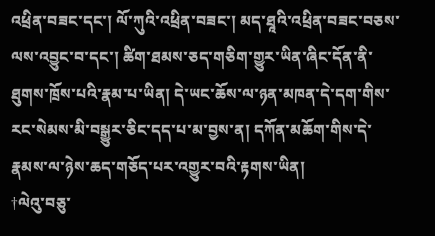འཕྲིན་བཟང་དང་། ལོ་ཀུའི་འཕྲིན་བཟང་། མད་ཐཱའི་འཕྲིན་བཟང་བཅས་ལས་འབྱུང་བ་དང་། ཚིག་ཐམས་ཅད་གཅིག་གྱུར་ཡིན་ཞིང་དོན་ནི་ཐུགས་ཁྲོས་པའི་རྣམ་པ་ཡིན། དེ་ཡང་ཆོས་ལ་ཉན་མཁན་དེ་དག་གིས་རང་སེམས་མི་བསྒྱུར་ཅིང་དད་པ་མ་བྱས་ན། དཀོན་མཆོག་གིས་དེ་རྣམས་ལ་ཉེས་ཆད་གཅོད་པར་འགྱུར་བའི་རྟགས་ཡིན།
†ལེའུ་བཅུ་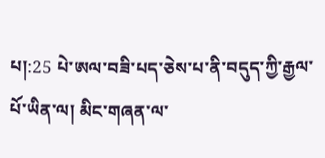པ།:25 པེ་ཨལ་བཟི་པད་ཅེས་པ་ནི་བདུད་ཀྱི་རྒྱལ་པོ་ཡིན་ལ། མིང་གཞན་ལ་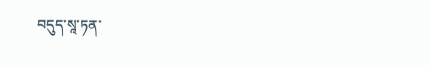བདུད་སཱ་ཏན་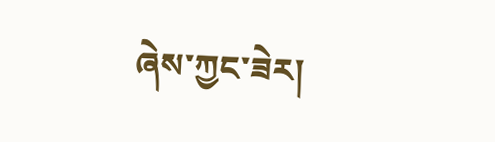ཞེས་ཀྱང་ཟེར།